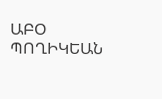ԱԲՕ ՊՈՂԻԿԵԱՆ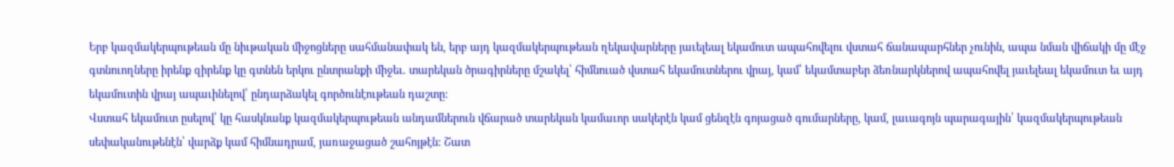Երբ կազմակերպութեան մը նիւթական միջոցները սահմանափակ են, երբ այդ կազմակերպութեան ղեկավարները յաւելեալ եկամուտ ապահովելու վստահ ճանապարհներ չունին, ապա նման վիճակի մը մէջ գտնուողները իրենք զիրենք կը գտնեն երկու ընտրանքի միջեւ. տարեկան ծրագիրները մշակել՝ հիմնուած վստահ եկամուտներու վրայ, կամ՝ եկամտաբեր ձեռնարկներով ապահովել յաւելեալ եկամուտ եւ այդ եկամուտին վրայ ապաւինելով՝ ընդարձակել գործունէութեան դաշտը:
Վստահ եկամուտ ըսելով՝ կը հասկնանք կազմակերպութեան անդամներուն վճարած տարեկան կամաւոր սակերէն կամ ցենզէն գոյացած գումարները, կամ, լաւագոյն պարագային՝ կազմակերպութեան սեփականութենէն՝ վարձք կամ հիմնադրամ, յառաջացած շահոյթէն: Շատ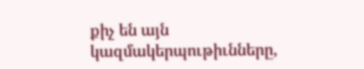քիչ են այն կազմակերպութիւնները,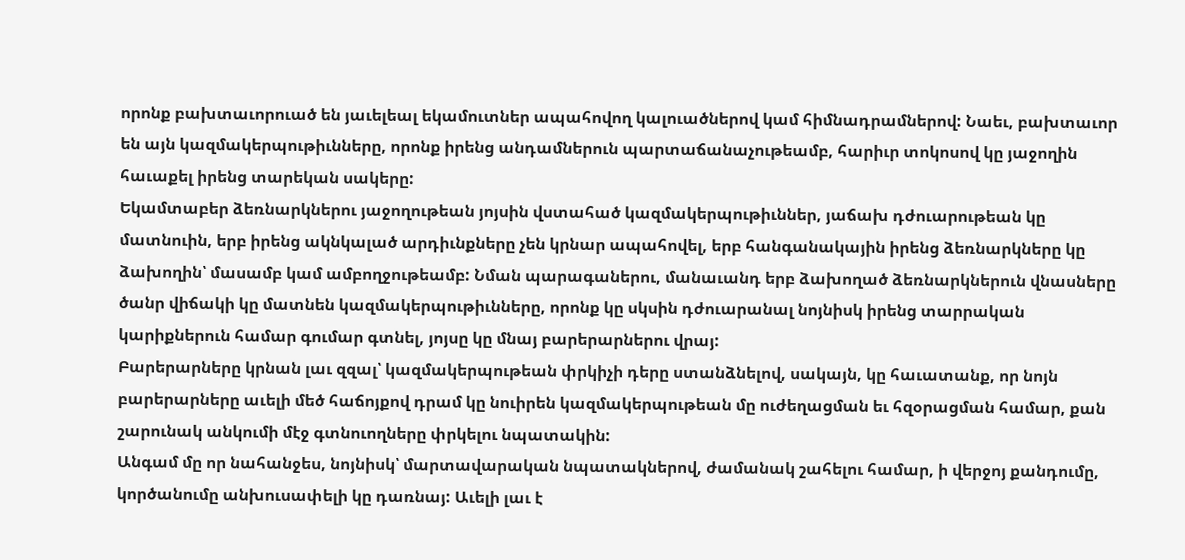որոնք բախտաւորուած են յաւելեալ եկամուտներ ապահովող կալուածներով կամ հիմնադրամներով: Նաեւ, բախտաւոր են այն կազմակերպութիւնները, որոնք իրենց անդամներուն պարտաճանաչութեամբ, հարիւր տոկոսով կը յաջողին հաւաքել իրենց տարեկան սակերը:
Եկամտաբեր ձեռնարկներու յաջողութեան յոյսին վստահած կազմակերպութիւններ, յաճախ դժուարութեան կը մատնուին, երբ իրենց ակնկալած արդիւնքները չեն կրնար ապահովել, երբ հանգանակային իրենց ձեռնարկները կը ձախողին՝ մասամբ կամ ամբողջութեամբ: Նման պարագաներու, մանաւանդ երբ ձախողած ձեռնարկներուն վնասները ծանր վիճակի կը մատնեն կազմակերպութիւնները, որոնք կը սկսին դժուարանալ նոյնիսկ իրենց տարրական կարիքներուն համար գումար գտնել, յոյսը կը մնայ բարերարներու վրայ:
Բարերարները կրնան լաւ զզալ՝ կազմակերպութեան փրկիչի դերը ստանձնելով, սակայն, կը հաւատանք, որ նոյն բարերարները աւելի մեծ հաճոյքով դրամ կը նուիրեն կազմակերպութեան մը ուժեղացման եւ հզօրացման համար, քան շարունակ անկումի մէջ գտնուողները փրկելու նպատակին:
Անգամ մը որ նահանջես, նոյնիսկ՝ մարտավարական նպատակներով, ժամանակ շահելու համար, ի վերջոյ քանդումը, կործանումը անխուսափելի կը դառնայ: Աւելի լաւ է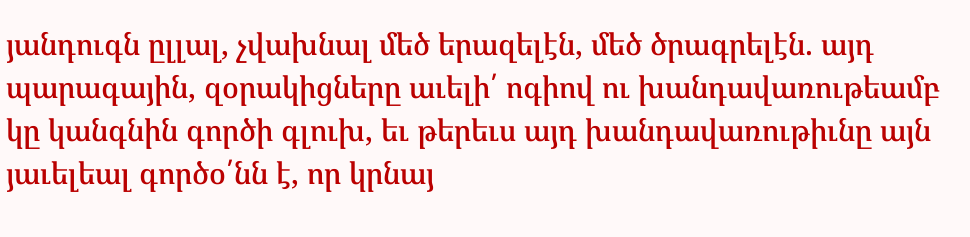յանդուգն ըլլալ, չվախնալ մեծ երազելէն, մեծ ծրագրելէն. այդ պարագային, զօրակիցները աւելի՛ ոգիով ու խանդավառութեամբ կը կանգնին գործի գլուխ, եւ թերեւս այդ խանդավառութիւնը այն յաւելեալ գործօ՛նն է, որ կրնայ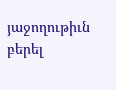յաջողութիւն բերել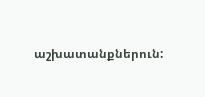աշխատանքներուն: